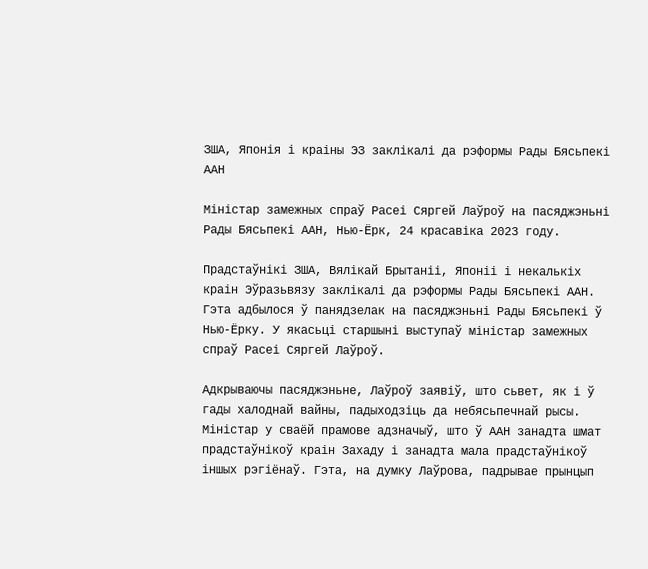ЗША, Японія і краіны ЭЗ заклікалі да рэформы Рады Бясьпекі ААН

Міністар замежных спраў Расеі Сяргей Лаўроў на пасяджэньні Рады Бясьпекі ААН, Нью-Ёрк, 24 красавіка 2023 году.

Прадстаўнікі ЗША, Вялікай Брытаніі, Японіі і некалькіх краін Эўразьвязу заклікалі да рэформы Рады Бясьпекі ААН. Гэта адбылося ў панядзелак на пасяджэньні Рады Бясьпекі ў Нью-Ёрку. У якасьці старшыні выступаў міністар замежных спраў Расеі Сяргей Лаўроў.

Адкрываючы пасяджэньне, Лаўроў заявіў, што сьвет, як і ў гады халоднай вайны, падыходзіць да небясьпечнай рысы. Міністар у сваёй прамове адзначыў, што ў ААН занадта шмат прадстаўнікоў краін Захаду і занадта мала прадстаўнікоў іншых рэгіёнаў. Гэта, на думку Лаўрова, падрывае прынцып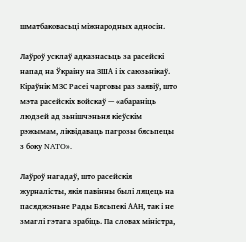шматбаковасьці міжнародных адносін.

Лаўроў усклаў адказнасьць за расейскі напад на Ўкраіну на ЗША і іх саюзьнікаў. Кіраўнік МЗС Расеі чарговы раз заявіў, што мэта расейскіх войскаў — «абараніць людзей ад зьнішчэньня кіеўскім рэжымам, ліквідаваць пагрозы бясьпецы з боку NATO».

Лаўроў нагадаў, што расейскія журналісты, якія павінны былі ляцець на пасяджэньне Рады Бясьпекі ААН, так і не змаглі гэтага зрабіць. Па словах міністра,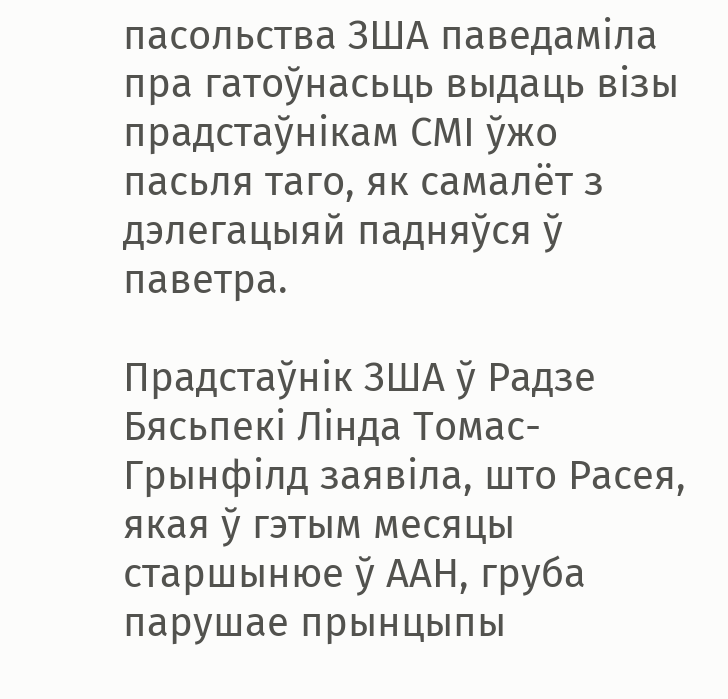пасольства ЗША паведаміла пра гатоўнасьць выдаць візы прадстаўнікам СМІ ўжо пасьля таго, як самалёт з дэлегацыяй падняўся ў паветра.

Прадстаўнік ЗША ў Радзе Бясьпекі Лінда Томас-Грынфілд заявіла, што Расея, якая ў гэтым месяцы старшынюе ў ААН, груба парушае прынцыпы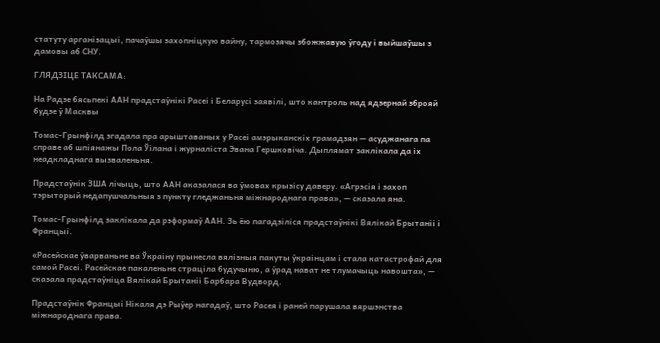статуту арганізацыі, пачаўшы захопніцкую вайну, тармозячы збожжавую ўгоду і выйшаўшы з дамовы аб СНУ.

ГЛЯДЗІЦЕ ТАКСАМА:

На Радзе бясьпекі ААН прадстаўнікі Расеі і Беларусі заявілі, што кантроль над ядзернай зброяй будзе ў Масквы

Томас-Грынфілд згадала пра арыштаваных у Расеі амэрыканскіх грамадзян — асуджанага па справе аб шпіянажы Пола Ўілана і журналіста Эвана Гершковіча. Дыплямат заклікала да іх неадкладнага вызваленьня.

Прадстаўнік ЗША лічыць, што ААН аказалася ва ўмовах крызісу даверу. «Агрэсія і захоп тэрыторый недапушчальныя з пункту гледжаньня міжнароднага права», — сказала яна.

Томас-Грынфілд заклікала да рэформаў ААН. Зь ёю пагадзіліся прадстаўнікі Вялікай Брытаніі і Францыі.

«Расейскае ўварваньне ва Ўкраіну прынесла вялізныя пакуты ўкраінцам і стала катастрофай для самой Расеі. Расейскае пакаленьне страціла будучыню, а ўрад нават не тлумачыць навошта», — сказала прадстаўніца Вялікай Брытаніі Барбара Вудворд.

Прадстаўнік Францыі Нікаля дэ Рыўер нагадаў, што Расея і раней парушала вяршэнства міжнароднага права.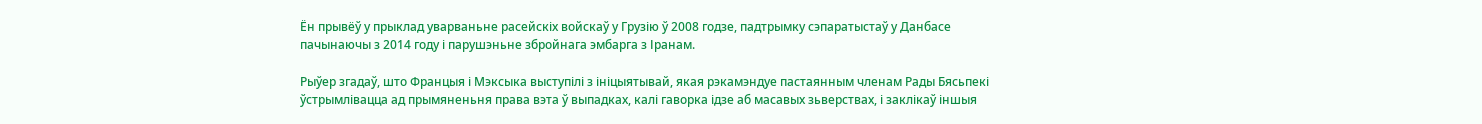Ён прывёў у прыклад уварваньне расейскіх войскаў у Грузію ў 2008 годзе, падтрымку сэпаратыстаў у Данбасе пачынаючы з 2014 году і парушэньне збройнага эмбарга з Іранам.

Рыўер згадаў, што Францыя і Мэксыка выступілі з ініцыятывай, якая рэкамэндуе пастаянным членам Рады Бясьпекі ўстрымлівацца ад прымяненьня права вэта ў выпадках, калі гаворка ідзе аб масавых зьверствах, і заклікаў іншыя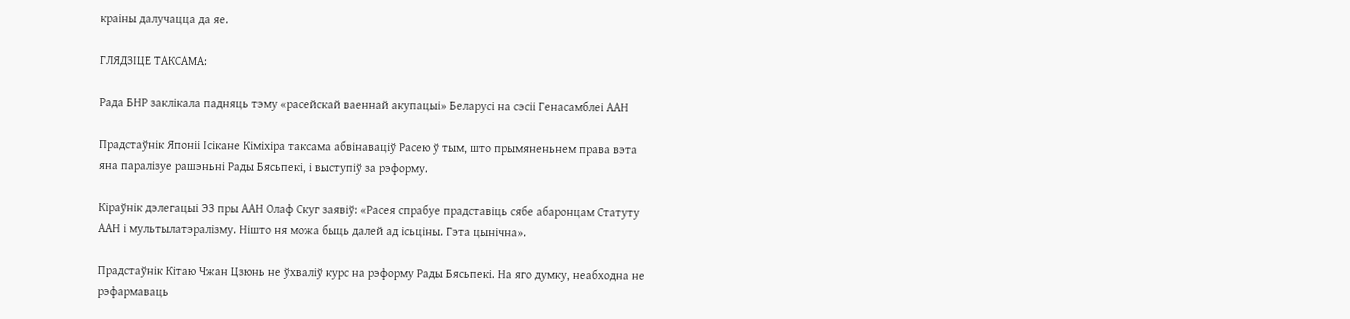краіны далучацца да яе.

ГЛЯДЗІЦЕ ТАКСАМА:

Рада БНР заклікала падняць тэму «расейскай ваеннай акупацыі» Беларусі на сэсіі Генасамблеі ААН

Прадстаўнік Японіі Ісікане Кіміхіра таксама абвінаваціў Расею ў тым, што прымяненьнем права вэта яна паралізуе рашэньні Рады Бясьпекі, і выступіў за рэформу.

Кіраўнік дэлегацыі ЭЗ пры ААН Олаф Скуг заявіў: «Расея спрабуе прадставіць сябе абаронцам Статуту ААН і мультылатэралізму. Нішто ня можа быць далей ад ісьціны. Гэта цынічна».

Прадстаўнік Кітаю Чжан Цзюнь не ўхваліў курс на рэформу Рады Бясьпекі. На яго думку, неабходна не рэфармаваць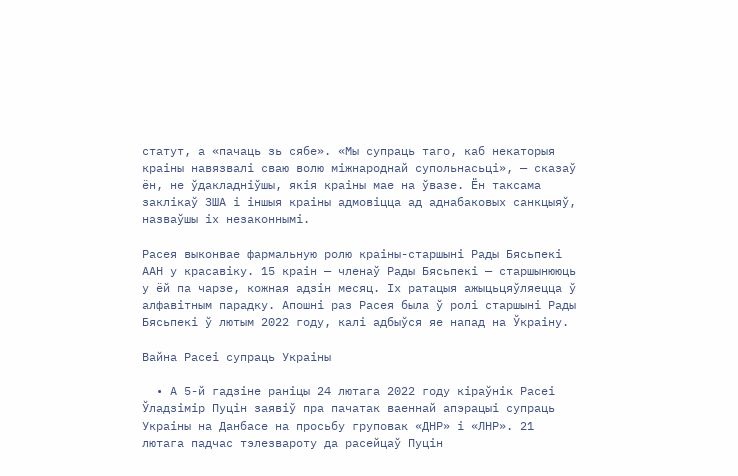статут, а «пачаць зь сябе». «Мы супраць таго, каб некаторыя краіны навязвалі сваю волю міжнароднай супольнасьці», — сказаў ён, не ўдакладніўшы, якія краіны мае на ўвазе. Ён таксама заклікаў ЗША і іншыя краіны адмовіцца ад аднабаковых санкцыяў, назваўшы іх незаконнымі.

Расея выконвае фармальную ролю краіны-старшыні Рады Бясьпекі ААН у красавіку. 15 краін — членаў Рады Бясьпекі — старшынююць у ёй па чарзе, кожная адзін месяц. Іх ратацыя ажыцьцяўляецца ў алфавітным парадку. Апошні раз Расея была ў ролі старшыні Рады Бясьпекі ў лютым 2022 году, калі адбыўся яе напад на Ўкраіну.

Вайна Расеі супраць Украіны

  • А 5-й гадзіне раніцы 24 лютага 2022 году кіраўнік Расеі Ўладзімір Пуцін заявіў пра пачатак ваеннай апэрацыі супраць Украіны на Данбасе на просьбу груповак «ДНР» і «ЛНР». 21 лютага падчас тэлезвароту да расейцаў Пуцін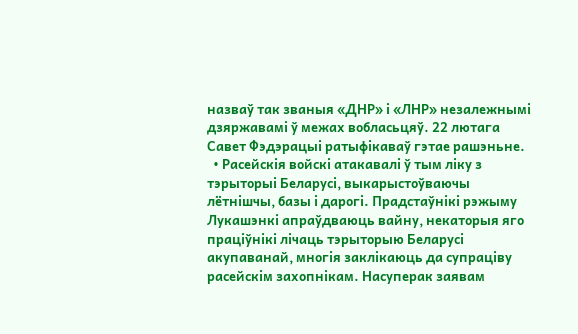назваў так званыя «ДНР» і «ЛНР» незалежнымі дзяржавамі ў межах вобласьцяў. 22 лютага Савет Фэдэрацыі ратыфікаваў гэтае рашэньне.
  • Расейскія войскі атакавалі ў тым ліку з тэрыторыі Беларусі, выкарыстоўваючы лётнішчы, базы і дарогі. Прадстаўнікі рэжыму Лукашэнкі апраўдваюць вайну, некаторыя яго праціўнікі лічаць тэрыторыю Беларусі акупаванай, многія заклікаюць да супраціву расейскім захопнікам. Насуперак заявам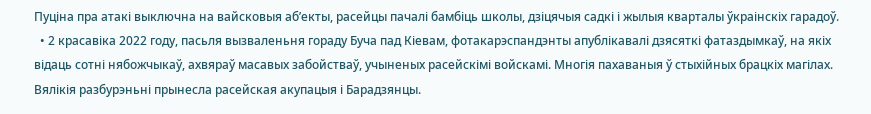Пуціна пра атакі выключна на вайсковыя аб’екты, расейцы пачалі бамбіць школы, дзіцячыя садкі і жылыя кварталы ўкраінскіх гарадоў.
  • 2 красавіка 2022 году, пасьля вызваленьня гораду Буча пад Кіевам, фотакарэспандэнты апублікавалі дзясяткі фатаздымкаў, на якіх відаць сотні нябожчыкаў, ахвяраў масавых забойстваў, учыненых расейскімі войскамі. Многія пахаваныя ў стыхійных брацкіх магілах. Вялікія разбурэньні прынесла расейская акупацыя і Барадзянцы.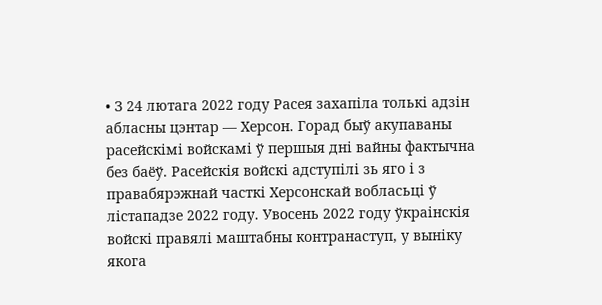• З 24 лютага 2022 году Расея захапіла толькі адзін абласны цэнтар — Херсон. Горад быў акупаваны расейскімі войскамі ў першыя дні вайны фактычна без баёў. Расейскія войскі адступілі зь яго і з правабярэжнай часткі Херсонскай вобласьці ў лістападзе 2022 году. Увосень 2022 году ўкраінскія войскі правялі маштабны контранаступ, у выніку якога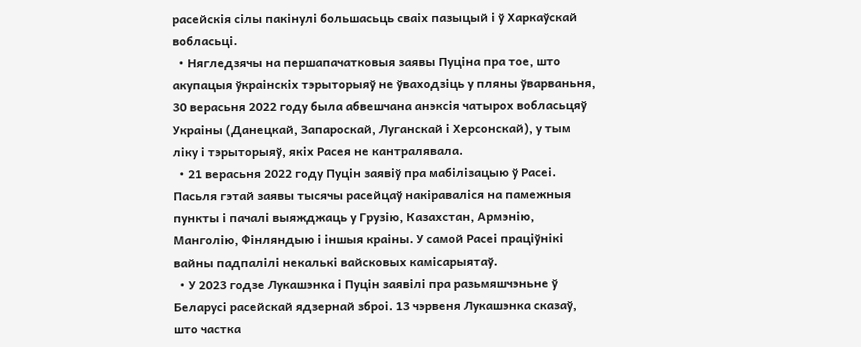расейскія сілы пакінулі большасьць сваіх пазыцый і ў Харкаўскай вобласьці.
  • Нягледзячы на першапачатковыя заявы Пуціна пра тое, што акупацыя ўкраінскіх тэрыторыяў не ўваходзіць у пляны ўварваньня, 30 верасьня 2022 году была абвешчана анэксія чатырох вобласьцяў Украіны (Данецкай, Запароскай, Луганскай і Херсонскай), у тым ліку і тэрыторыяў, якіх Расея не кантралявала.
  • 21 верасьня 2022 году Пуцін заявіў пра мабілізацыю ў Расеі. Пасьля гэтай заявы тысячы расейцаў накіраваліся на памежныя пункты і пачалі выяжджаць у Грузію, Казахстан, Армэнію, Манголію, Фінляндыю і іншыя краіны. У самой Расеі праціўнікі вайны падпалілі некалькі вайсковых камісарыятаў.
  • У 2023 годзе Лукашэнка і Пуцін заявілі пра разьмяшчэньне ў Беларусі расейскай ядзернай зброі. 13 чэрвеня Лукашэнка сказаў, што частка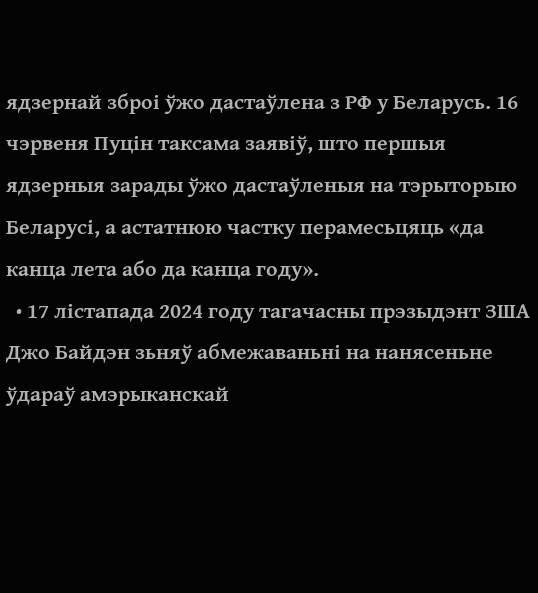ядзернай зброі ўжо дастаўлена з РФ у Беларусь. 16 чэрвеня Пуцін таксама заявіў, што першыя ядзерныя зарады ўжо дастаўленыя на тэрыторыю Беларусі, а астатнюю частку перамесьцяць «да канца лета або да канца году».
  • 17 лістапада 2024 году тагачасны прэзыдэнт ЗША Джо Байдэн зьняў абмежаваньні на нанясеньне ўдараў амэрыканскай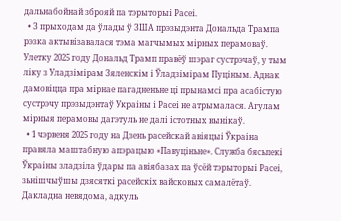дальнабойнай зброяй па тэрыторыі Расеі.
  • З прыходам да ўлады ў ЗША прэзыдэнта Дональда Трампа рэзка актывізавалася тэма магчымых мірных перамоваў. Улетку 2025 году Дональд Трамп правёў шэраг сустрэчаў, у тым ліку з Уладзімірам Зяленскім і Ўладзімірам Пуціным. Аднак дамовіцца пра мірнае пагадненьне ці прынамсі пра асабістую сустрэчу прэзыдэнтаў Украіны і Расеі не атрымалася. Агулам мірныя перамовы дагэтуль не далі істотных вынікаў.
  • 1 чэрвеня 2025 году на Дзень расейскай авіяцыі Ўкраіна правяла маштабную апэрацыю «Павуціньне». Служба бясьпекі Ўкраіны зладзіла ўдары па авіябазах па ўсёй тэрыторыі Расеі, зьнішчыўшы дзясяткі расейскіх вайсковых самалётаў. Дакладна невядома, адкуль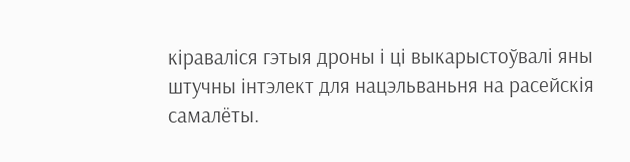кіраваліся гэтыя дроны і ці выкарыстоўвалі яны штучны інтэлект для нацэльваньня на расейскія самалёты.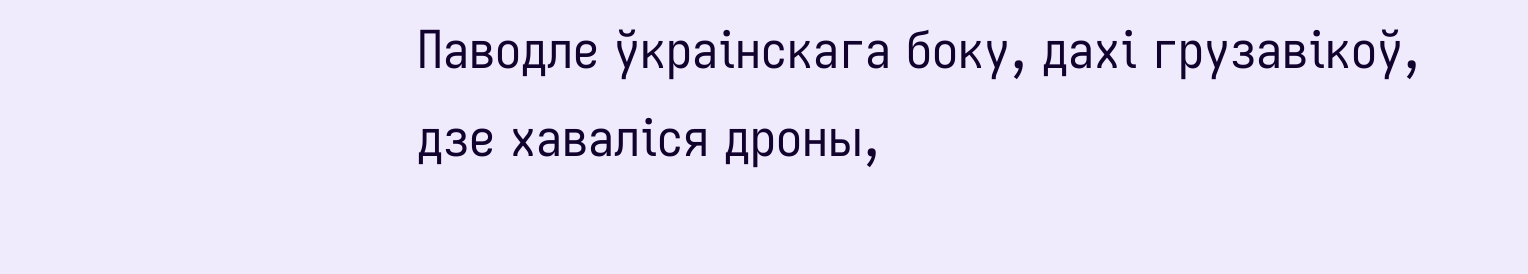Паводле ўкраінскага боку, дахі грузавікоў, дзе хаваліся дроны,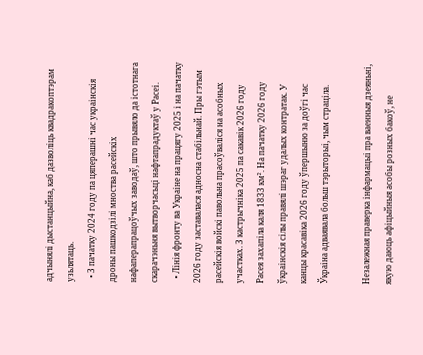адчынялі дыстанцыйна, каб дазволіць квадракоптэрам узьлятаць.
  • З пачатку 2024 году па цяперашні час украінскія дроны пашкодзілі мноства расейскіх нафаперапрацоўчых заводаў, што прывяло да істотнага скарачэньня вытворчасьці нафтапрадуктаў у Расеі.
  • Лінія фронту ва Украіне на працягу 2025 і на пачатку 2026 году заставалася адносна стабільнай. Пры гэтым расейскія войскі павольна прасоўваліся на асобных участках. З кастрычніка 2025 па сакавік 2026 году Расея захапіла каля 1833 км². На пачатку 2026 году ўкраінскія сілы правялі шэраг удалых контратак. У канцы красавіка 2026 году ўпершыню за доўгі час Ўкраіна адваявала больш тэрыторыі, чым страціла.

Незалежная праверка інфармацыі пра ваенныя дзеяньні, якую даюць афіцыйныя асобы розных бакоў, не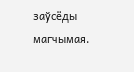заўсёды магчымая.